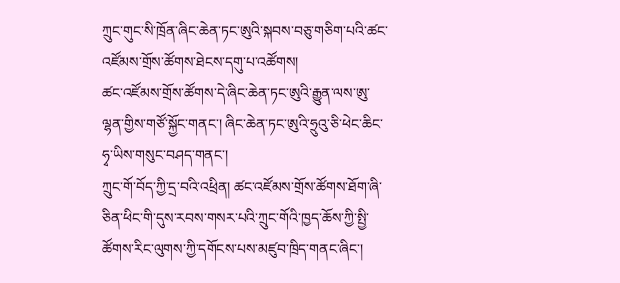ཀྲུང་གུང་སི་ཁྲོན་ཞིང་ཆེན་ཏང་ཨུའི་སྐབས་བཅུ་གཅིག་པའི་ཚང་འཛོམས་གྲོས་ཚོགས་ཐེངས་དགུ་པ་འཚོགས།
ཚང་འཛོམས་གྲོས་ཚོགས་དེ་ཞིང་ཆེན་ཏང་ཨུའི་རྒྱུན་ལས་ཨུ་ལྷན་གྱིས་གཙོ་སྐྱོང་གནང་། ཞིང་ཆེན་ཏང་ཨུའི་ཧྲུའུ་ཅི་ཕེང་ཆིང་ཧྭ་ཡིས་གསུང་བཤད་གནང་།
ཀྲུང་གོ་བོད་ཀྱི་དྲ་བའི་འཕྲིན། ཚང་འཛོམས་གྲོས་ཚོགས་ཐོག་ཞི་ཅིན་ཕིང་གི་དུས་རབས་གསར་པའི་ཀྲུང་གོའི་ཁྱད་ཆོས་ཀྱི་སྤྱི་ཚོགས་རིང་ལུགས་ཀྱི་དགོངས་པས་མཛུབ་ཁྲིད་གནང་ཞིང་།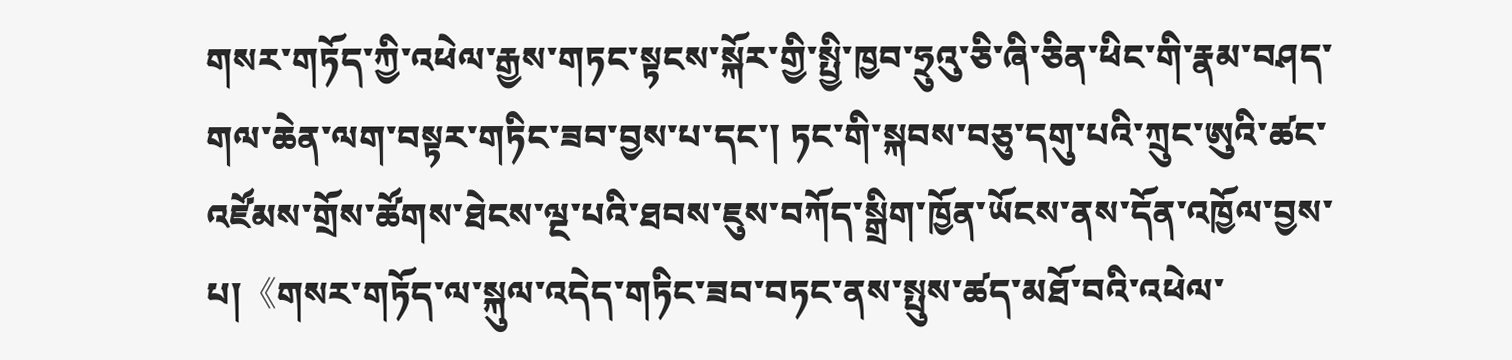གསར་གཏོད་ཀྱི་འཕེལ་རྒྱས་གཏང་སྟངས་སྐོར་གྱི་སྤྱི་ཁྱབ་ཧྲུའུ་ཅི་ཞི་ཅིན་ཕིང་གི་རྣམ་བཤད་གལ་ཆེན་ལག་བསྟར་གཏིང་ཟབ་བྱས་པ་དང་། ཏང་གི་སྐབས་བཅུ་དགུ་པའི་ཀྲུང་ཨུའི་ཚང་འཛོམས་གྲོས་ཚོགས་ཐེངས་ལྔ་པའི་ཐབས་ཇུས་བཀོད་སྒྲིག་ཁྱོན་ཡོངས་ནས་དོན་འཁྱོལ་བྱས་པ།《གསར་གཏོད་ལ་སྐུལ་འདེད་གཏིང་ཟབ་བཏང་ནས་སྤུས་ཚད་མཐོ་བའི་འཕེལ་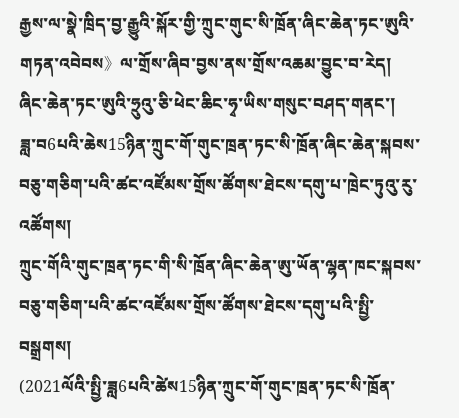རྒྱས་ལ་སྣེ་ཁྲིད་བྱ་རྒྱུའི་སྐོར་གྱི་ཀྲུང་གུང་སི་ཁྲོན་ཞིང་ཆེན་ཏང་ཨུའི་གཏན་འབེབས》ལ་གྲོས་ཞིབ་བྱས་ནས་གྲོས་འཆམ་བྱུང་བ་རེད།
ཞིང་ཆེན་ཏང་ཨུའི་ཧྲུའུ་ཅི་ཕེང་ཆིང་ཧྭ་ཡིས་གསུང་བཤད་གནང་།
ཟླ་བ6པའི་ཆེས15ཉིན་ཀྲུང་གོ་གུང་ཁྲན་ཏང་སི་ཁྲོན་ཞིང་ཆེན་སྐབས་བཅུ་གཅིག་པའི་ཚང་འཛོམས་གྲོས་ཚོགས་ཐེངས་དགུ་པ་ཁྲེང་ཏུའུ་རུ་འཚོགས།
ཀྲུང་གོའི་གུང་ཁྲན་ཏང་གི་སི་ཁྲོན་ཞིང་ཆེན་ཨུ་ཡོན་ལྷན་ཁང་སྐབས་བཅུ་གཅིག་པའི་ཚང་འཛོམས་གྲོས་ཚོགས་ཐེངས་དགུ་པའི་སྤྱི་བསྒྲགས།
(2021ལོའི་སྤྱི་ཟླ6པའི་ཚེས15ཉིན་ཀྲུང་གོ་གུང་ཁྲན་ཏང་སི་ཁྲོན་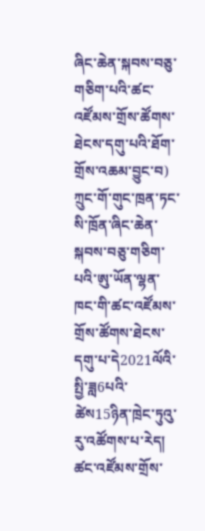ཞིང་ཆེན་སྐབས་བཅུ་གཅིག་པའི་ཚང་འཛོམས་གྲོས་ཚོགས་ཐེངས་དགུ་པའི་ཐོག་གྲོས་འཆམ་བྱུང་བ)
ཀྲུང་གོ་གུང་ཁྲན་ཏང་སི་ཁྲོན་ཞིང་ཆེན་སྐབས་བཅུ་གཅིག་པའི་ཨུ་ཡོན་ལྷན་ཁང་གི་ཚང་འཛོམས་གྲོས་ཚོགས་ཐེངས་དགུ་པ་དེ2021ལོའི་སྤྱི་ཟླ6པའི་ཚེས15ཉིན་ཁྲེང་ཏུའུ་རུ་འཚོགས་པ་རེད།
ཚང་འཛོམས་གྲོས་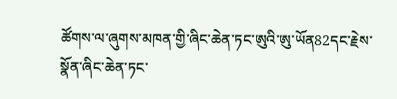ཚོགས་ལ་ཞུགས་མཁན་གྱི་ཞིང་ཆེན་ཏང་ཨུའི་ཨུ་ཡོན82དང་རྗེས་སྣོན་ཞིང་ཆེན་ཏང་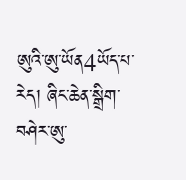ཨུའི་ཨུ་ཡོན4ཡོད་པ་རེད། ཞིང་ཆེན་སྒྲིག་བཤེར་ཨུ་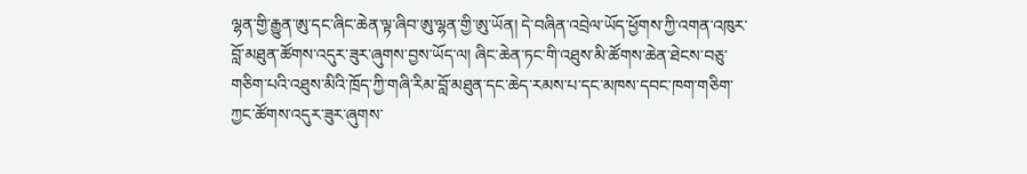ལྷན་གྱི་རྒྱུན་ཨུ་དང་ཞིང་ཆེན་ལྟ་ཞིབ་ཨུ་ལྷན་གྱི་ཨུ་ཡོན། དེ་བཞིན་འབྲེལ་ཡོད་ཕྱོགས་ཀྱི་འགན་འཁུར་བློ་མཐུན་ཚོགས་འདུར་ཟུར་ཞུགས་བྱས་ཡོད་ལ། ཞིང་ཆེན་ཏང་གི་འཐུས་མི་ཚོགས་ཆེན་ཐེངས་བཅུ་གཅིག་པའི་འཐུས་མིའི་ཁྲོད་ཀྱི་གཞི་རིམ་བློ་མཐུན་དང་ཆེད་རམས་པ་དང་མཁས་དབང་ཁག་གཅིག་ཀྱང་ཚོགས་འདུར་ཟུར་ཞུགས་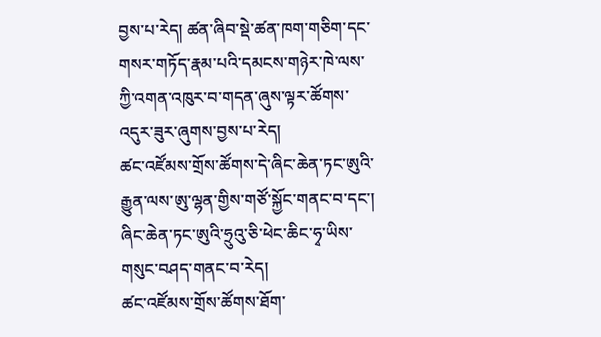བྱས་པ་རེད། ཚན་ཞིབ་སྡེ་ཚན་ཁག་གཅིག་དང་གསར་གཏོད་རྣམ་པའི་དམངས་གཉེར་ཁེ་ལས་ཀྱི་འགན་འཁུར་བ་གདན་ཞུས་ལྟར་ཚོགས་འདུར་ཟུར་ཞུགས་བྱས་པ་རེད།
ཚང་འཛོམས་གྲོས་ཚོགས་དེ་ཞིང་ཆེན་ཏང་ཨུའི་རྒྱུན་ལས་ཨུ་ལྷན་གྱིས་གཙོ་སྐྱོང་གནང་བ་དང་། ཞིང་ཆེན་ཏང་ཨུའི་ཧྲུའུ་ཅི་ཕེང་ཆིང་ཧྭ་ཡིས་གསུང་བཤད་གནང་བ་རེད།
ཚང་འཛོམས་གྲོས་ཚོགས་ཐོག་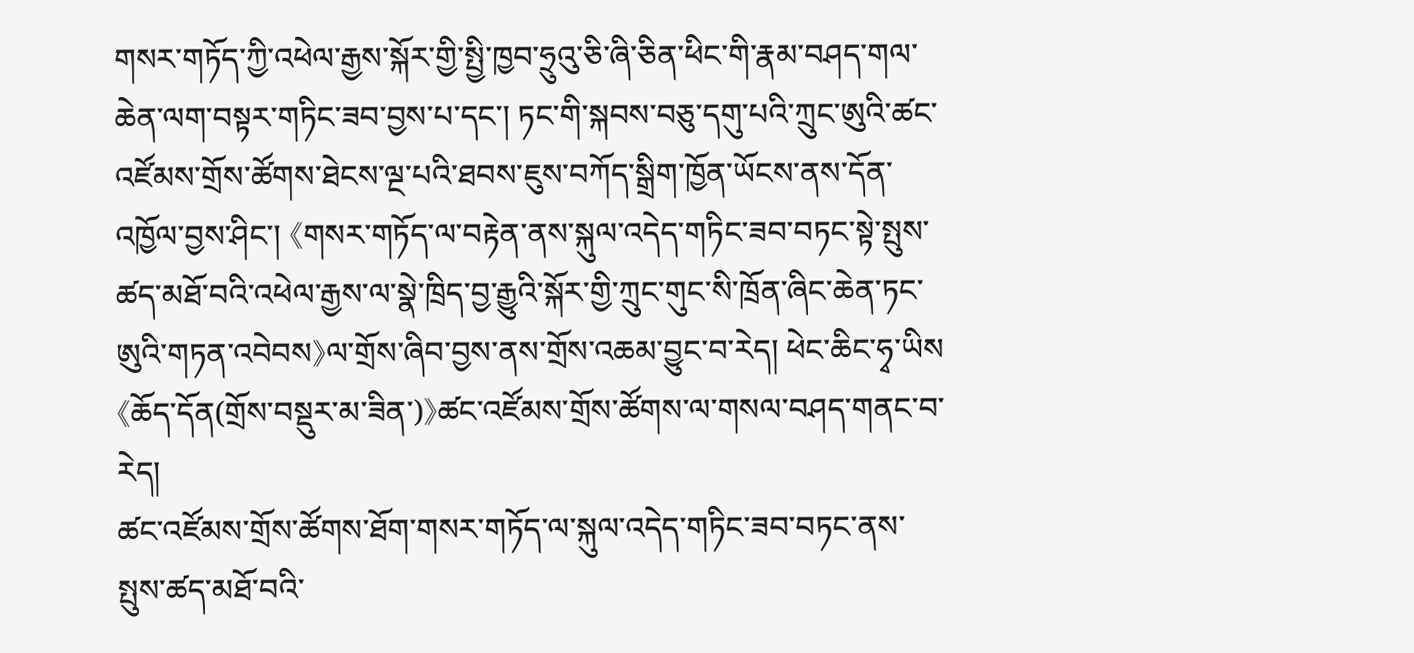གསར་གཏོད་ཀྱི་འཕེལ་རྒྱས་སྐོར་གྱི་སྤྱི་ཁྱབ་ཧྲུའུ་ཅི་ཞི་ཅིན་ཕིང་གི་རྣམ་བཤད་གལ་ཆེན་ལག་བསྟར་གཏིང་ཟབ་བྱས་པ་དང་། ཏང་གི་སྐབས་བཅུ་དགུ་པའི་ཀྲུང་ཨུའི་ཚང་འཛོམས་གྲོས་ཚོགས་ཐེངས་ལྔ་པའི་ཐབས་ཇུས་བཀོད་སྒྲིག་ཁྱོན་ཡོངས་ནས་དོན་འཁྱོལ་བྱས་ཤིང་། 《གསར་གཏོད་ལ་བརྟེན་ནས་སྐུལ་འདེད་གཏིང་ཟབ་བཏང་སྟེ་སྤུས་ཚད་མཐོ་བའི་འཕེལ་རྒྱས་ལ་སྣེ་ཁྲིད་བྱ་རྒྱུའི་སྐོར་གྱི་ཀྲུང་གུང་སི་ཁྲོན་ཞིང་ཆེན་ཏང་ཨུའི་གཏན་འབེབས》ལ་གྲོས་ཞིབ་བྱས་ནས་གྲོས་འཆམ་བྱུང་བ་རེད། ཕེང་ཆིང་ཧྭ་ཡིས《ཆོད་དོན(གྲོས་བསྡུར་མ་ཟིན་)》ཚང་འཛོམས་གྲོས་ཚོགས་ལ་གསལ་བཤད་གནང་བ་རེད།
ཚང་འཛོམས་གྲོས་ཚོགས་ཐོག་གསར་གཏོད་ལ་སྐུལ་འདེད་གཏིང་ཟབ་བཏང་ནས་སྤུས་ཚད་མཐོ་བའི་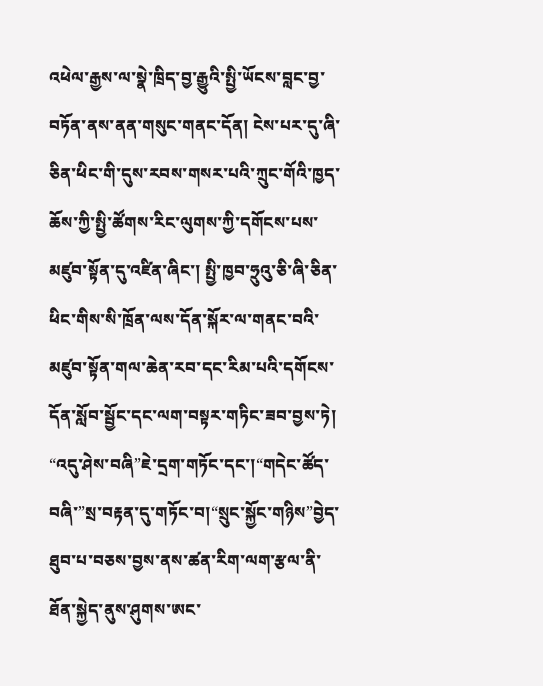འཕེལ་རྒྱས་ལ་སྣེ་ཁྲིད་བྱ་རྒྱུའི་སྤྱི་ཡོངས་བླང་བྱ་བཏོན་ནས་ནན་གསུང་གནང་དོན། ངེས་པར་དུ་ཞི་ཅིན་ཕིང་གི་དུས་རབས་གསར་པའི་ཀྲུང་གོའི་ཁྱད་ཆོས་ཀྱི་སྤྱི་ཚོགས་རིང་ལུགས་ཀྱི་དགོངས་པས་མཛུབ་སྟོན་དུ་འཛིན་ཞིང་། སྤྱི་ཁྱབ་ཧྲུའུ་ཅི་ཞི་ཅིན་ཕིང་གིས་སི་ཁྲོན་ལས་དོན་སྐོར་ལ་གནང་བའི་མཛུབ་སྟོན་གལ་ཆེན་རབ་དང་རིམ་པའི་དགོངས་དོན་སློབ་སྦྱོང་དང་ལག་བསྟར་གཏིང་ཟབ་བྱས་ཏེ། “འདུ་ཤེས་བཞི”ཇེ་དྲག་གཏོང་དང་།“གདེང་ཚོད་བཞི་”སྲ་བརྟན་དུ་གཏོང་བ།“སྲུང་སྐྱོང་གཉིས”བྱེད་ཐུབ་པ་བཅས་བྱས་ནས་ཚན་རིག་ལག་རྩལ་ནི་ཐོན་སྐྱེད་ནུས་ཤུགས་ཨང་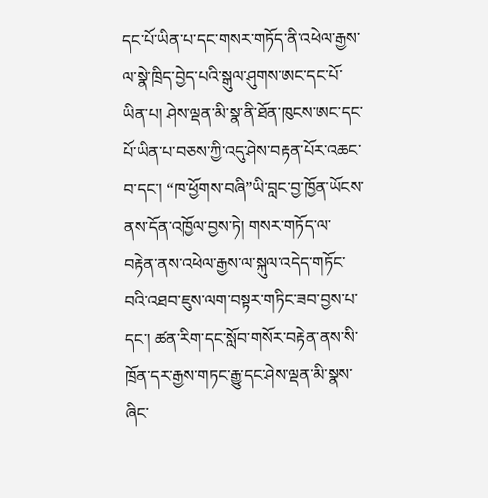དང་པོ་ཡིན་པ་དང་གསར་གཏོད་ནི་འཕེལ་རྒྱས་ལ་སྣེ་ཁྲིད་བྱེད་པའི་སྒུལ་ཤུགས་ཨང་དང་པོ་ཡིན་པ། ཤེས་ལྡན་མི་སྣ་ནི་ཐོན་ཁུངས་ཨང་དང་པོ་ཡིན་པ་བཅས་ཀྱི་འདུ་ཤེས་བརྟན་པོར་འཆང་བ་དང་། “ཁ་ཕྱོགས་བཞི”ཡི་བླང་བྱ་ཁྱོན་ཡོངས་ནས་དོན་འཁྱོལ་བྱས་ཏེ། གསར་གཏོད་ལ་བརྟེན་ནས་འཕེལ་རྒྱས་ལ་སྐུལ་འདེད་གཏོང་བའི་འཐབ་ཇུས་ལག་བསྟར་གཏིང་ཟབ་བྱས་པ་དང་། ཚན་རིག་དང་སློབ་གསོར་བརྟེན་ནས་སི་ཁྲོན་དར་རྒྱས་གཏང་རྒྱུ་དང་ཤེས་ལྡན་མི་སྣས་ཞིང་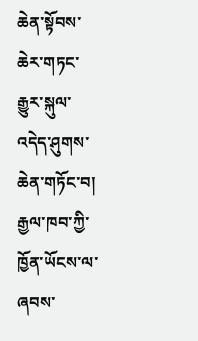ཆེན་སྟོབས་ཆེར་གཏང་རྒྱུར་སྐུལ་འདེད་ཤུགས་ཆེན་གཏོང་བ། རྒྱལ་ཁབ་ཀྱི་ཁྱོན་ཡོངས་ལ་ཞབས་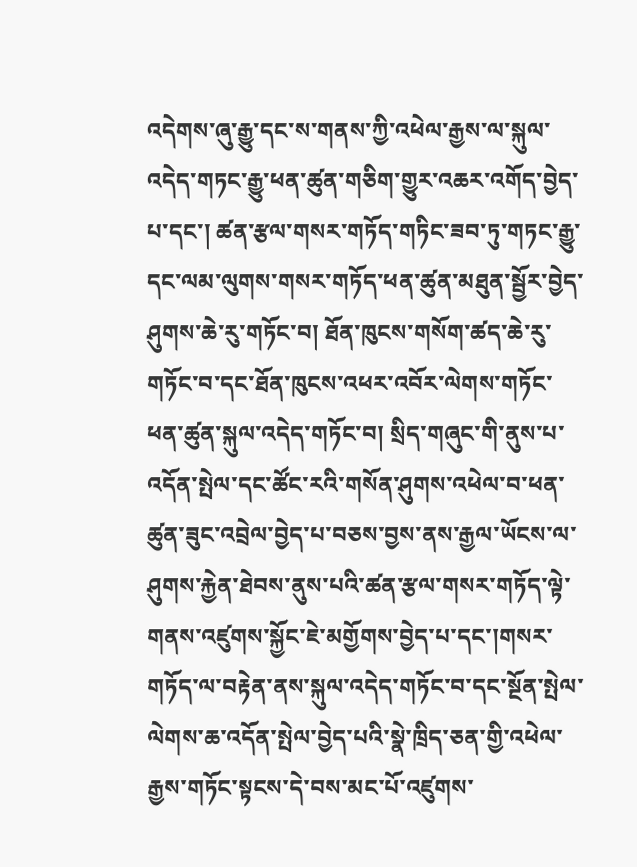འདེགས་ཞུ་རྒྱུ་དང་ས་གནས་ཀྱི་འཕེལ་རྒྱས་ལ་སྐུལ་འདེད་གཏང་རྒྱུ་ཕན་ཚུན་གཅིག་གྱུར་འཆར་འགོད་བྱེད་པ་དང་། ཚན་རྩལ་གསར་གཏོད་གཏིང་ཟབ་ཏུ་གཏང་རྒྱུ་དང་ལམ་ལུགས་གསར་གཏོད་ཕན་ཚུན་མཐུན་སྦྱོར་བྱེད་ཤུགས་ཆེ་རུ་གཏོང་བ། ཐོན་ཁུངས་གསོག་ཚད་ཆེ་རུ་གཏོང་བ་དང་ཐོན་ཁུངས་འཕར་འབོར་ལེགས་གཏོང་ཕན་ཚུན་སྐུལ་འདེད་གཏོང་བ། སྲིད་གཞུང་གི་ནུས་པ་འདོན་སྤེལ་དང་ཚོང་རའི་གསོན་ཤུགས་འཕེལ་བ་ཕན་ཚུན་ཟུང་འབྲེལ་བྱེད་པ་བཅས་བྱས་ནས་རྒྱལ་ཡོངས་ལ་ཤུགས་རྐྱེན་ཐེབས་ནུས་པའི་ཚན་རྩལ་གསར་གཏོད་ལྟེ་གནས་འཛུགས་སྐྱོང་ཇེ་མགྱོགས་བྱེད་པ་དང་།གསར་གཏོད་ལ་བརྟེན་ནས་སྐུལ་འདེད་གཏོང་བ་དང་སྔོན་སྤེལ་ལེགས་ཆ་འདོན་སྤེལ་བྱེད་པའི་སྣེ་ཁྲིད་ཅན་གྱི་འཕེལ་རྒྱས་གཏོང་སྟངས་དེ་བས་མང་པོ་འཛུགས་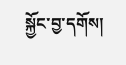སྐྱོང་བྱ་དགོས།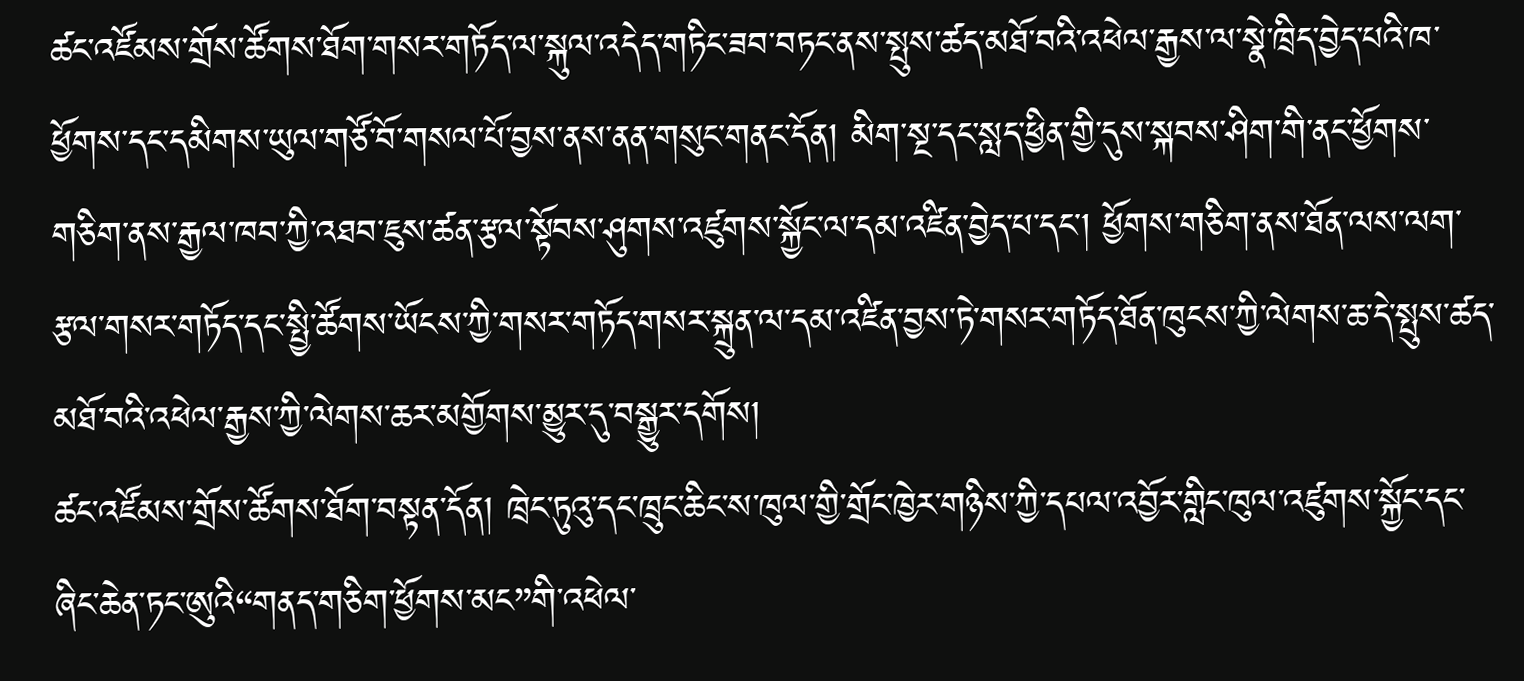ཚང་འཛོམས་གྲོས་ཚོགས་ཐོག་གསར་གཏོད་ལ་སྐུལ་འདེད་གཏིང་ཟབ་བཏང་ནས་སྤུས་ཚད་མཐོ་བའི་འཕེལ་རྒྱས་ལ་སྣེ་ཁྲིད་བྱེད་པའི་ཁ་ཕྱོགས་དང་དམིགས་ཡུལ་གཙོ་བོ་གསལ་པོ་བྱས་ནས་ནན་གསུང་གནང་དོན། མིག་སྔ་དང་སླད་ཕྱིན་གྱི་དུས་སྐབས་ཤིག་གི་ནང་ཕྱོགས་གཅིག་ནས་རྒྱལ་ཁབ་ཀྱི་འཐབ་ཇུས་ཚན་རྩལ་སྟོབས་ཤུགས་འཛུགས་སྐྱོང་ལ་དམ་འཛིན་བྱེད་པ་དང་། ཕྱོགས་གཅིག་ནས་ཐོན་ལས་ལག་རྩལ་གསར་གཏོད་དང་སྤྱི་ཚོགས་ཡོངས་ཀྱི་གསར་གཏོད་གསར་སྐྲུན་ལ་དམ་འཛིན་བྱས་ཏེ་གསར་གཏོད་ཐོན་ཁུངས་ཀྱི་ལེགས་ཆ་དེ་སྤུས་ཚད་མཐོ་བའི་འཕེལ་རྒྱས་ཀྱི་ལེགས་ཆར་མགྱོགས་མྱུར་དུ་བསྒྱུར་དགོས།
ཚང་འཛོམས་གྲོས་ཚོགས་ཐོག་བསྟན་དོན། ཁྲེང་ཏུའུ་དང་ཁྲུང་ཆིང་ས་ཁུལ་གྱི་གྲོང་ཁྱེར་གཉིས་ཀྱི་དཔལ་འབྱོར་གླིང་ཁུལ་འཛུགས་སྐྱོང་དང་ཞིང་ཆེན་ཏང་ཨུའི“གནད་གཅིག་ཕྱོགས་མང”གི་འཕེལ་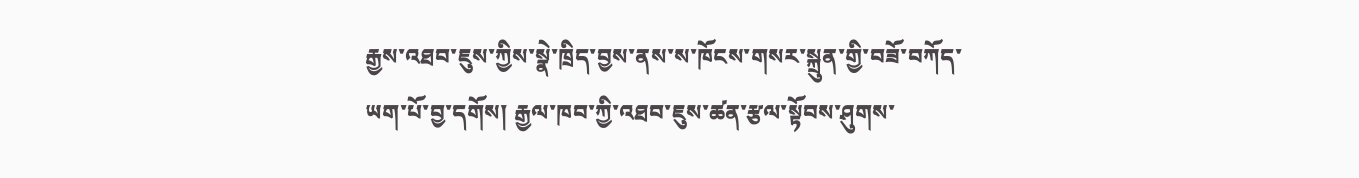རྒྱས་འཐབ་ཇུས་ཀྱིས་སྣེ་ཁྲིད་བྱས་ནས་ས་ཁོངས་གསར་སྐྲུན་གྱི་བཟོ་བཀོད་ཡག་པོ་བྱ་དགོས། རྒྱལ་ཁབ་ཀྱི་འཐབ་ཇུས་ཚན་རྩལ་སྟོབས་ཤུགས་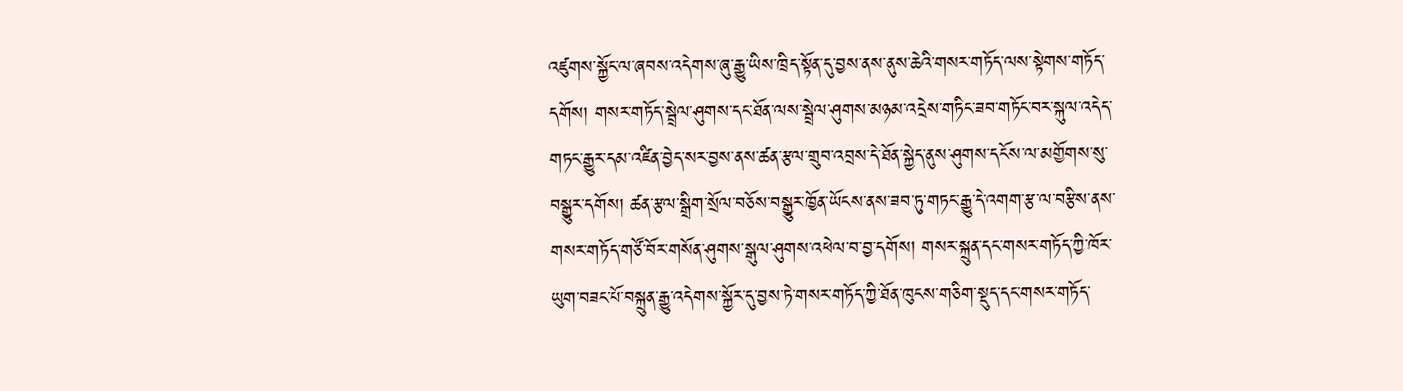འཛུགས་སྐྱོང་ལ་ཞབས་འདེགས་ཞུ་རྒྱུ་ཡིས་ཁྲིད་སྟོན་དུ་བྱས་ནས་ནུས་ཆེའི་གསར་གཏོད་ལས་སྟེགས་གཏོད་དགོས། གསར་གཏོད་སྦྲེལ་ཤུགས་དང་ཐོན་ལས་སྦྲེལ་ཤུགས་མཉམ་འདྲེས་གཏིང་ཟབ་གཏོང་བར་སྐུལ་འདེད་གཏང་རྒྱུར་དམ་འཛིན་བྱེད་སར་བྱས་ནས་ཚན་རྩལ་གྲུབ་འབྲས་དེ་ཐོན་སྐྱེད་ནུས་ཤུགས་དངོས་ལ་མགྱོགས་སུ་བསྒྱུར་དགོས། ཚན་རྩལ་སྒྲིག་སྲོལ་བཅོས་བསྒྱུར་ཁྱོན་ཡོངས་ནས་ཟབ་ཏུ་གཏང་རྒྱུ་དེ་འགག་རྩ་ལ་བརྩིས་ནས་གསར་གཏོད་གཙོ་བོར་གསོན་ཤུགས་སྒུལ་ཤུགས་འཕེལ་བ་བྱ་དགོས། གསར་སྐྲུན་དང་གསར་གཏོད་ཀྱི་ཁོར་ཡུག་བཟང་པོ་བསྐྲུན་རྒྱུ་འདེགས་སྐྱོར་དུ་བྱས་ཏེ་གསར་གཏོད་ཀྱི་ཐོན་ཁུངས་གཅིག་སྡུད་དང་གསར་གཏོད་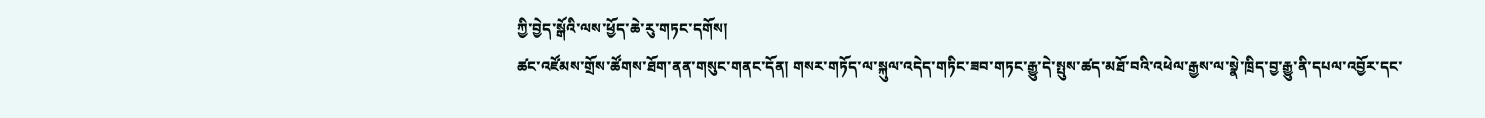ཀྱི་བྱེད་སྒོའི་ལས་ཕྱོད་ཆེ་རུ་གཏང་དགོས།
ཚང་འཛོམས་གྲོས་ཚོགས་ཐོག་ནན་གསུང་གནང་དོན། གསར་གཏོད་ལ་སྐུལ་འདེད་གཏིང་ཟབ་གཏང་རྒྱུ་དེ་སྤུས་ཚད་མཐོ་བའི་འཕེལ་རྒྱས་ལ་སྣེ་ཁྲིད་བྱ་རྒྱུ་ནི་དཔལ་འབྱོར་དང་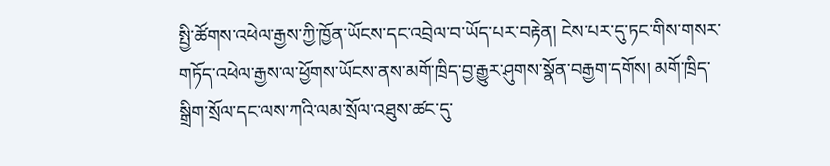སྤྱི་ཚོགས་འཕེལ་རྒྱས་ཀྱི་ཁྱོན་ཡོངས་དང་འབྲེལ་བ་ཡོད་པར་བརྟེན། ངེས་པར་དུ་ཏང་གིས་གསར་གཏོད་འཕེལ་རྒྱས་ལ་ཕྱོགས་ཡོངས་ནས་མགོ་ཁྲིད་བྱ་རྒྱུར་ཤུགས་སྣོན་བརྒྱག་དགོས། མགོ་ཁྲིད་སྒྲིག་སྲོལ་དང་ལས་ཀའི་ལམ་སྲོལ་འཐུས་ཚང་དུ་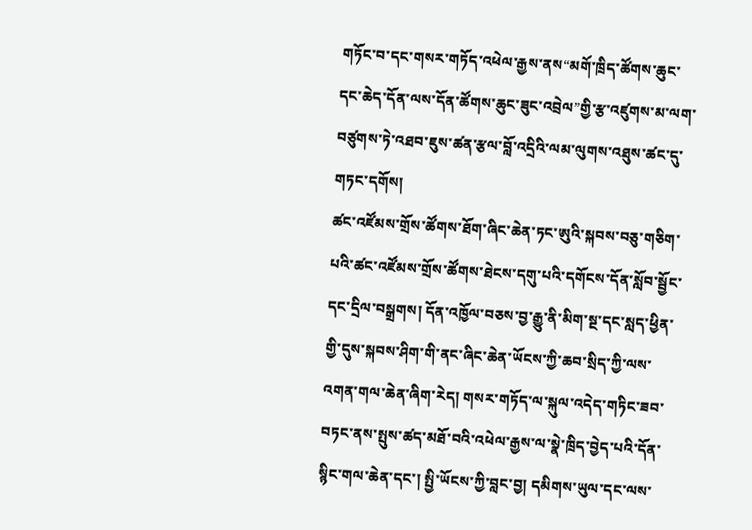གཏོང་བ་དང་གསར་གཏོད་འཕེལ་རྒྱས་ནས“མགོ་ཁྲིད་ཚོགས་ཆུང་དང་ཆེད་དོན་ལས་དོན་ཚོགས་ཆུང་ཟུང་འབྲེལ”གྱི་རྩ་འཛུགས་མ་ལག་བཙུགས་ཏེ་འཐབ་ཇུས་ཚན་རྩལ་བློ་འདྲིའི་ལམ་ལུགས་འཐུས་ཚང་དུ་གཏང་དགོས།
ཚང་འཛོམས་གྲོས་ཚོགས་ཐོག་ཞིང་ཆེན་ཏང་ཨུའི་སྐབས་བཅུ་གཅིག་པའི་ཚང་འཛོམས་གྲོས་ཚོགས་ཐེངས་དགུ་པའི་དགོངས་དོན་སློབ་སྦྱོང་དང་དྲིལ་བསྒྲགས། དོན་འཁྱོལ་བཅས་བྱ་རྒྱུ་ནི་མིག་སྔ་དང་སླད་ཕྱིན་གྱི་དུས་སྐབས་ཤིག་གི་ནང་ཞིང་ཆེན་ཡོངས་ཀྱི་ཆབ་སྲིད་ཀྱི་ལས་འགན་གལ་ཆེན་ཞིག་རེད། གསར་གཏོད་ལ་སྐུལ་འདེད་གཏིང་ཟབ་བཏང་ནས་སྤུས་ཚད་མཐོ་བའི་འཕེལ་རྒྱས་ལ་སྣེ་ཁྲིད་བྱེད་པའི་དོན་སྙིང་གལ་ཆེན་དང་། སྤྱི་ཡོངས་ཀྱི་བླང་བྱ། དམིགས་ཡུལ་དང་ལས་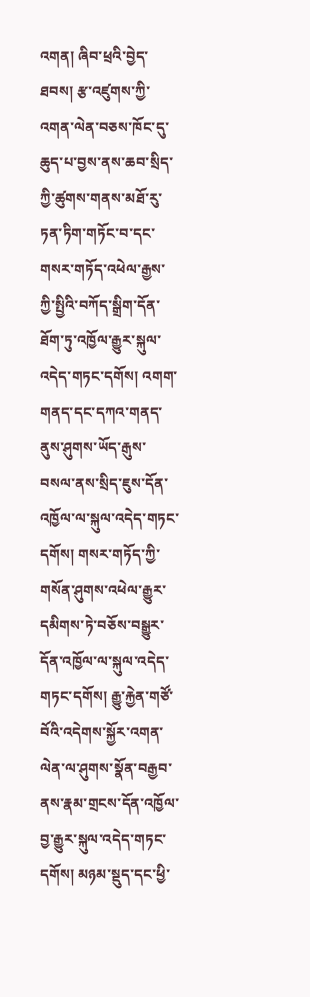འགན། ཞིབ་ཕྲའི་བྱེད་ཐབས། རྩ་འཛུགས་ཀྱི་འགན་ལེན་བཅས་ཁོང་དུ་ཆུད་པ་བྱས་ནས་ཆབ་སྲིད་ཀྱི་ཚུགས་གནས་མཐོ་རུ་ཏན་ཏིག་གཏོང་བ་དང་གསར་གཏོད་འཕེལ་རྒྱས་ཀྱི་སྤྱིའི་བཀོད་སྒྲིག་དོན་ཐོག་ཏུ་འཁྱོལ་རྒྱུར་སྐུལ་འདེད་གཏང་དགོས། འགག་གནད་དང་དཀའ་གནད་ནུས་ཤུགས་ཡོད་རྒུས་བསལ་ནས་སྲིད་ཇུས་དོན་འཁྱོལ་ལ་སྐུལ་འདེད་གཏང་དགོས། གསར་གཏོད་ཀྱི་གསོན་ཤུགས་འཕེལ་རྒྱུར་དམིགས་ཏེ་བཅོས་བསྒྱུར་དོན་འཁྱོལ་ལ་སྐུལ་འདེད་གཏང་དགོས། རྒྱུ་རྐྱེན་གཙོ་བོའི་འདེགས་སྐྱོར་འགན་ལེན་ལ་ཤུགས་སྣོན་བརྒྱབ་ནས་རྣམ་གྲངས་དོན་འཁྱོལ་བྱ་རྒྱུར་སྐུལ་འདེད་གཏང་དགོས། མཉམ་སྡུད་དང་ཕྱི་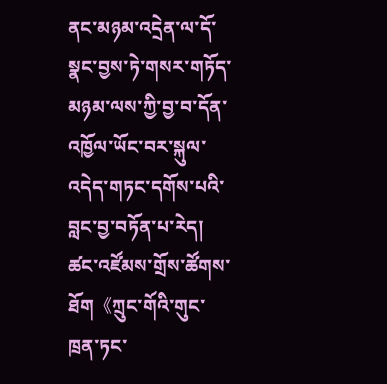ནང་མཉམ་འདྲེན་ལ་དོ་སྣང་བྱས་ཏེ་གསར་གཏོད་མཉམ་ལས་ཀྱི་བྱ་བ་དོན་འཁྱོལ་ཡོང་བར་སྐུལ་འདེད་གཏང་དགོས་པའི་བླང་བྱ་བཏོན་པ་རེད།
ཚང་འཛོམས་གྲོས་ཚོགས་ཐོག《ཀྲུང་གོའི་གུང་ཁྲན་ཏང་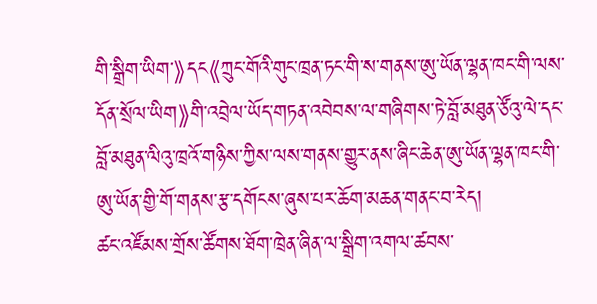གི་སྒྲིག་ཡིག་》དང《ཀྲུང་གོའི་གུང་ཁྲན་ཏང་གི་ས་གནས་ཨུ་ཡོན་ལྷན་ཁང་གི་ལས་དོན་སྲོལ་ཡིག》གི་འབྲེལ་ཡོད་གཏན་འབེབས་ལ་གཞིགས་ཏེ་བློ་མཐུན་ཙོའུ་ལེ་དང་བློ་མཐུན་ལིའུ་ཁྲའོ་གཉིས་ཀྱིས་ལས་གནས་གྱུར་ནས་ཞིང་ཆེན་ཨུ་ཡོན་ལྷན་ཁང་གི་ཨུ་ཡོན་གྱི་གོ་གནས་རྩ་དགོངས་ཞུས་པར་ཆོག་མཆན་གནང་བ་རེད།
ཚང་འཛོམས་གྲོས་ཚོགས་ཐོག་ཁྲེན་ཞིན་ལ་སྒྲིག་འགལ་ཚབས་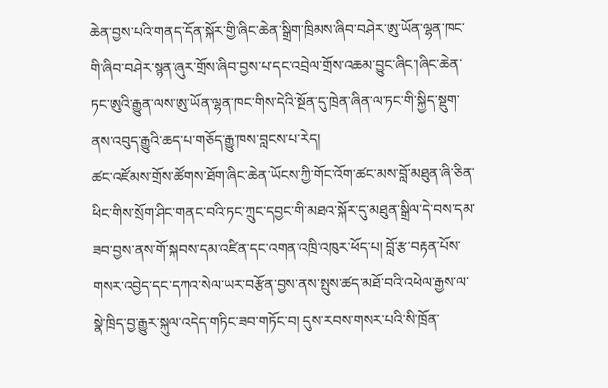ཆེན་བྱས་པའི་གནད་དོན་སྐོར་གྱི་ཞིང་ཆེན་སྒྲིག་ཁྲིམས་ཞིབ་བཤེར་ཨུ་ཡོན་ལྷན་ཁང་གི་ཞིབ་བཤེར་སྙན་ཞུར་གྲོས་ཞིབ་བྱས་པ་དང་འབྲེལ་གྲོས་འཆམ་བྱུང་ཞིང་།ཞིང་ཆེན་ཏང་ཨུའི་རྒྱུན་ལས་ཨུ་ཡོན་ལྷན་ཁང་གིས་དེའི་སྔོན་དུ་ཁྲེན་ཞིན་ལ་ཏང་གི་སྐྱིད་སྡུག་ནས་འབུད་རྒྱུའི་ཆད་པ་གཅོད་རྒྱུ་ཁས་བླངས་པ་རེད།
ཚང་འཛོམས་གྲོས་ཚོགས་ཐོག་ཞིང་ཆེན་ཡོངས་ཀྱི་གོང་འོག་ཚང་མས་བློ་མཐུན་ཞི་ཅིན་ཕིང་གིས་སྲོག་ཤིང་གནང་བའི་ཏང་ཀྲུང་དབྱང་གི་མཐའ་སྐོར་དུ་མཐུན་སྒྲིལ་དེ་བས་དམ་ཟབ་བྱས་ནས་གོ་སྐབས་དམ་འཛིན་དང་འགན་འཁྲི་འཁུར་ཕོད་པ། བློ་རྩ་བརྟན་པོས་གསར་འབྱེད་དང་དཀའ་སེལ་ཡར་བརྩོན་བྱས་ནས་སྤུས་ཚད་མཐོ་བའི་འཕེལ་རྒྱས་ལ་སྣེ་ཁྲིད་བྱ་རྒྱུར་སྐུལ་འདེད་གཏིང་ཟབ་གཏོང་བ། དུས་རབས་གསར་པའི་སི་ཁྲོན་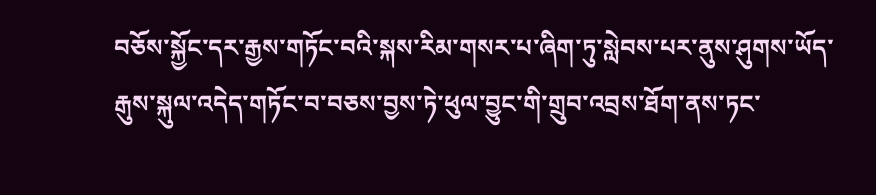བཅོས་སྐྱོང་དར་རྒྱས་གཏོང་བའི་སྐས་རིམ་གསར་པ་ཞིག་ཏུ་སླེབས་པར་ནུས་ཤུགས་ཡོད་རྒུས་སྐུལ་འདེད་གཏོང་བ་བཅས་བྱས་ཏེ་ཕུལ་བྱུང་གི་གྲུབ་འབྲས་ཐོག་ནས་ཏང་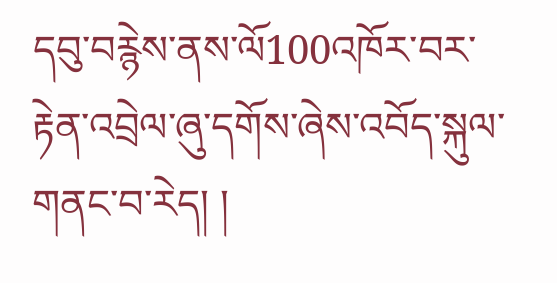དབུ་བརྙེས་ནས་ལོ100འཁོར་བར་རྟེན་འབྲེལ་ཞུ་དགོས་ཞེས་འབོད་སྐུལ་གནང་བ་རེད། །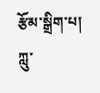རྩོམ་སྒྲིག་པ། ཀླུ་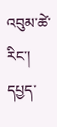འབུམ་ཚེ་རིང་།
དཔྱད་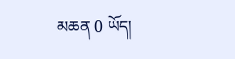མཆན 0 ཡོད།